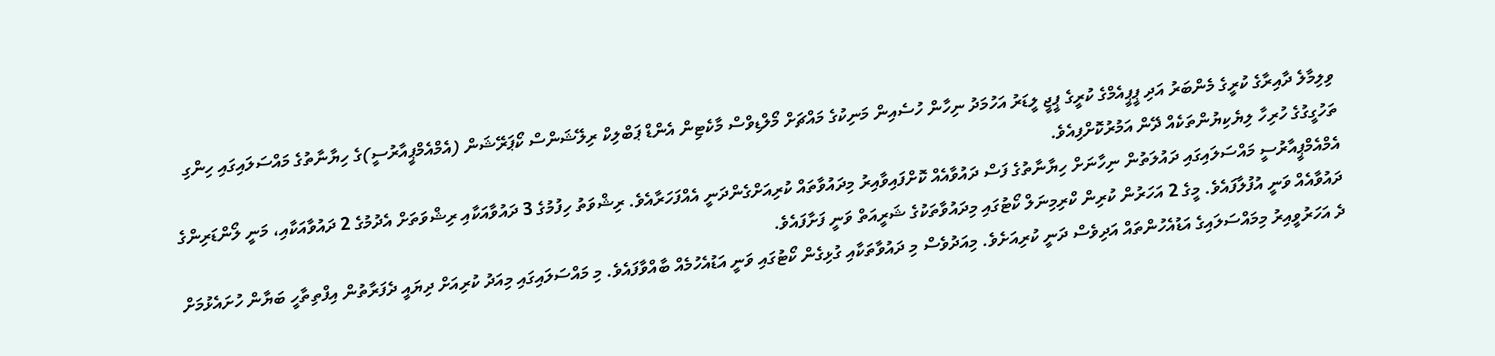ވިލިމާލެ ދާއިރާގެ ކުރީގެ މެންބަރު އަދި ޕީޕީއެމްގެ ކުރީގެ ޕީޖީ ލީޑަރު އަހުމަދު ނިހާން ހުސެއިން މަނިކުގެ މައްޗަށް މޯލްޑިވްސް މާކެޓިން އެންޑް ޕަބްލިކް ރިލޭޝަންސް ކޯޕަރޭޝަން (އެމްއެމްޕީއާރުސީ)ގެ ހިޔާނާތުގެ މައްސަލައިގައި ހިންގި ތަހުގީގުގެ ހުރިހާ ލިޔެކިޔުންތަކެއް ދޭން އަމުރުކޮށްފިއެވެ.
އެމްއެމްޕީއާރުސީ މައްސަލައިގައި ދައުލަތުން ނިހާނަށް ހިޔާނާތުގެ ފަސް ދައުވާއެއް ކޮށްފައިވާއިރު މިދައުވާތައް ކުރިއަށްގެންދަނީ އެއްފަހަރާއެވެ. ރިޝްވަތު ހިފުމުގެ 3 ދައުވާއަކާއި ރިޝްވަތަށް އެދުމުގެ 2 ދައުވާއަކާއި، މަނީ ލޯންޑަރިންގެ ދައުވާއެއް ވަނީ އުފުލާފައެވެ. މީގެ 2 އަހަރުން ކުރިން ކްރިމިނަލް ކޯޓުގައި މިދައުވާތަކުގެ ޝަރީއަތް ވަނީ ފަށާފައެވެ.
ދެ އަހަރުވީއިރު މިމައްސަލައިގެ އަޑުއެހުންތައް އަދިވެސް ދަނީ ކުރިއަށެވެ. މިއަދުވެސް މި ދައުވާތަކާއި ގުޅިގެން ކޯޓުގައި ވަނީ އަޑުއެހުމެއް ބާއްވާފައެވެ. މި މައްސަލައިގައި މިއަދު ކުރިއަށް ދިޔައީ ދެފަރާތުން އިފްތިތާހީ ބަޔާން ހުށައެޅުމަށް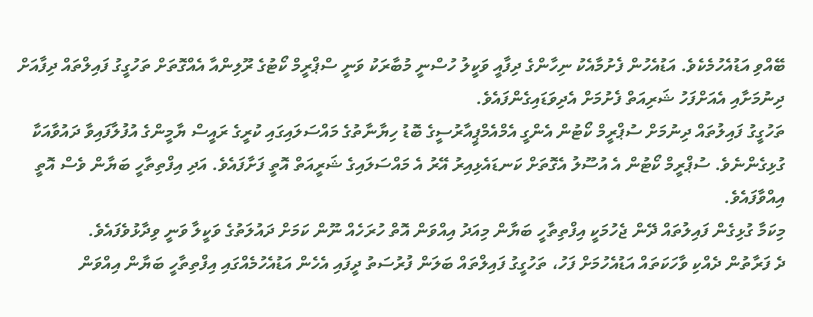ބޭއްވި އަޑުއެހުމެކެވެ. އަޑުއެހުން ފެށުމާއެކު ނިހާންގެ ދިފާއީ ވަކީލު ހުސްނީ މުބާރަކު ވަނީ ސްޕްރީމް ކޯޓުގެ ރޫލިންއާ އެއްގޮތަށް ތަހުގީގު ފައިލްތައް ދިފާއަށް ދިނުމަށާއި އެއަށްފަހު ޝަރިއަތް ފެށުމަށް އެދިވަޑައިގެންފައެވެ.
ތަހުގީގު ފައިލުތައް ދިނުމަށް ސުޕްރީމް ކޯޓުން އެންގީ އެމްއެމްޕީއާރުސީގެ ބޮޑު ހިޔާނާތުގެ މައްސަލައިގައި ކުރީގެ ރައީސް ޔާމީންގެ އުފުލާފައިވާ ދައުވާއަކާ ގުޅިގެންނެވެ. ސުޕްރީމް ކޯޓުން އެ އުސޫލު އެގޮތަށް ކަނޑައެޅިއިރު އޭރު އެ މައްސަލައިގެ ޝަރީއަތް އޮތީ ފަށާފައެވެ. އަދި އިފްތިތާހީ ބަޔާން ވެސް އޮތީ އިއްވާފައެވެ.
މިކަމާ ގުޅިގެން ފައިލުތައް ދޭން ޖެހުމަކީ އިފްތިތާހީ ބަޔާން މިއަދު އިއްވަން އޮތް ހުރަހެއް ނޫން ކަމަށް ދައުލަތުގެ ވަކީލާ ވަނީ ވިދާޅުވެފައެވެ.
ދެ ފަރާތުން ދެއްކި ވާހަކަތައް އަޑުއެހުމަށް ފަހު، ތަހުގީގު ފައިލްތައް ބަލަން ފުރުސަތު ދީފައި އެހެން އަޑުއެހުމެއްގައި އިފްތިތާހީ ބަޔާން އިއްވަން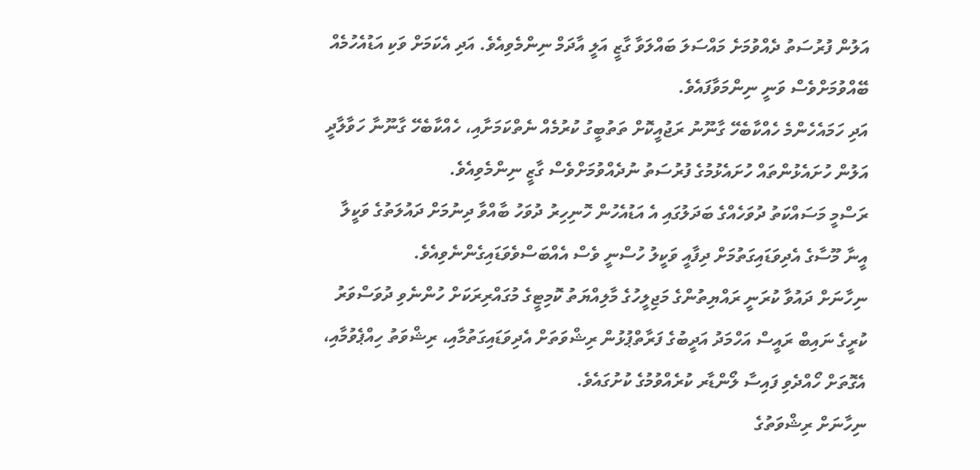އަލުން ފުރުސަތު ދެއްވުމަށެ މައްސަލަ ބައްލަވާ ގާޒީ އަލީ އާދަމް ނިންމެވިއެވެ. އަދި އެކަމަށް ވަކި އަޑުއެހުމެއް ބޭއްވުމަށްވެސް ވަނީ ނިންމަވާފައެވެ.
އަދި ހަމައެހެންމެ ހެއްކާބެހޭ ގާނޫނު ރަޖުއީކޮށް ތަތުބީގު ކުރުމެއް ނެތްކަމަށާއި، ހެއްކާބެހޭ ގާނޫނާ ހަވާލާދީ އަލުން ހުށައެޅުންތައް ހުށައެޅުމުގެ ފުރުސަތު ނުދެއްވުމަށްވެސް ގާޒީ ނިންމެވިއެވެ.
ރަސްމީ މަސައްކަތު ދުވަހެއްގެ ބަދަލުގައި އެ އަޑުއެހުން ހޮނިހިރު ދުވަހު ބާއްވާ ދިނުމަށް ދައުލަތުގެ ވަކީލާ އީނާ މޫސާގެ އެދިވަޑައިގަތުމަށް ދިފާއީ ވަކީލު ހުސްނީ ވެސް އެއްބަސްވެވަޑައިގެންނެވިއެވެ.
ނިހާނަށް ދައުވާ ކުރަނީ ރައްޔިތުންގެ މަޖިލީހުގެ މާލިއްޔަތު ކޮމިޓީގެ މުގައްރިރަކަށް ހުންނެވި ދުވަސްވަރު ކުރީގެ ނައިބް ރައީސް އަހްމަދު އަދީބުގެ ފަރާތްޕުޅުން ރިޝްވަތަށް އެދިވަޑައިގަތުމާއި، ރިޝްވަތު ހިއްޕެވުމާއި، އެގޮތަށް ހޯއްދެވި ފައިސާ ލޯންޑާރ ކުރެއްވުމުގެ ކުށުގައެވެ.
ނިހާނަށް ރިޝްވަތުގެ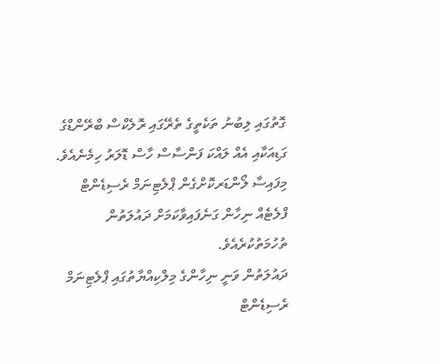ގޮތުގައި ލިބުނު ތަކެތީގެ ތެރޭގައި ރޮލެކްސް ބްރޭންޑްގެ ގަޑިއަކާއި އެއް ލައްކަ ފަންސާސް ހާސް ޑޮލަރު ހިމެނެއެވެ. މިފައިސާ ލޯންޑަރކޮށްގެން ޕްލެޓިނަމް ރެސިޑެންޓް ފްލެޓެއް ނިހާން ގަނެފައިވާކަމަށް ދައުލަތުން ތުހުމަތުކުރެއެވެ.
ދައުލަތުން ވަނީ ނިހާންގެ މިލްކިއްޔާތުގައި ޕްލެޓިނަމް ރެސިޑެންޓް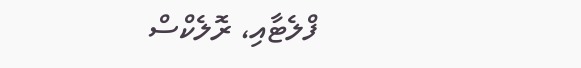ފްލެޓާއި، ރޮލެކްސް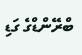ބްރޭންޑްގެ ގަޑި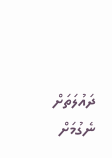ދައުލަތަށް ނެގުމަށް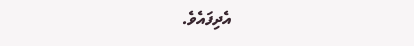އެދިފައެވެ.